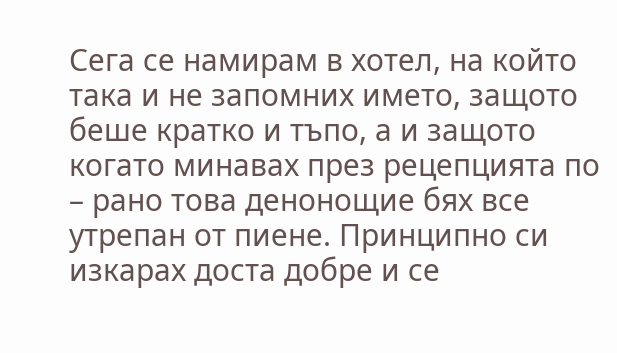Сега се намирам в хотел, на който така и не запомних името, защото беше кратко и тъпо, а и защото когато минавах през рецепцията по – рано това денонощие бях все утрепан от пиене. Принципно си изкарах доста добре и се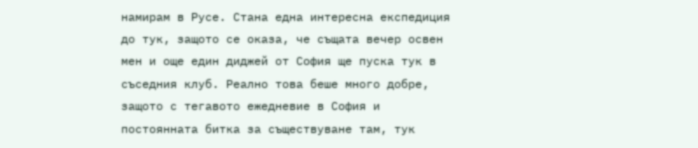намирам в Русе. Стана една интересна експедиция до тук, защото се оказа, че същата вечер освен мен и още един диджей от София ще пуска тук в съседния клуб. Реално това беше много добре, защото с тегавото ежедневие в София и постоянната битка за съществуване там, тук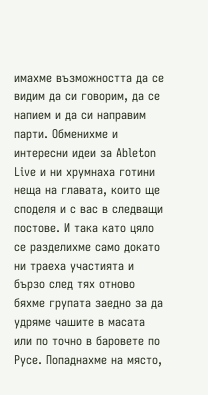имахме възможността да се видим да си говорим, да се напием и да си направим парти. Обменихме и интересни идеи за Ableton Live и ни хрумнаха готини неща на главата, които ще споделя и с вас в следващи постове. И така като цяло се разделихме само докато ни траеха участията и бързо след тях отново бяхме групата заедно за да удряме чашите в масата или по точно в баровете по Русе. Попаднахме на място,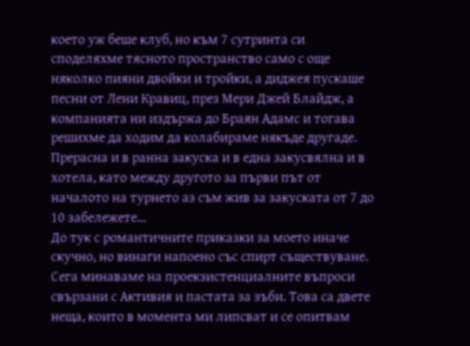което уж беше клуб, но към 7 сутринта си споделяхме тясното пространство само с още няколко пияни двойки и тройки, а диджея пускаше песни от Лени Кравиц, през Мери Джей Блайдж, а компанията ни издържа до Браян Адамс и тогава решихме да ходим да колабираме някъде другаде. Прерасна и в ранна закуска и в една закусвялна и в хотела, като между другото за първи път от началото на турнето аз съм жив за закуската от 7 до 10 забележете…
До тук с романтичните приказки за моето иначе скучно, но винаги напоено със спирт съществуване. Сега минаваме на проекзистенциалните въпроси свързани с Активия и пастата за зъби. Това са двете неща, които в момента ми липсват и се опитвам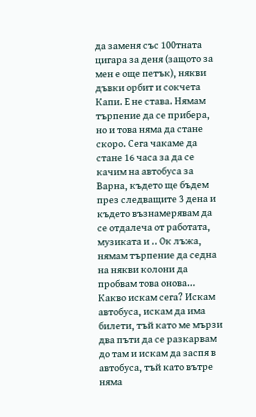да заменя със 100тната цигара за деня (защото за мен е още петък), някви дъвки орбит и сокчета Капи. Е не става. Нямам търпение да се прибера, но и това няма да стане скоро. Сега чакаме да стане 16 часа за да се качим на автобуса за Варна, където ще бъдем през следващите 3 дена и където възнамерявам да се отдалеча от работата, музиката и .. Ок лъжа, нямам търпение да седна на някви колони да пробвам това онова… Какво искам сега? Искам автобуса, искам да има билети, тъй като ме мързи два пъти да се разкарвам до там и искам да заспя в автобуса, тъй като вътре няма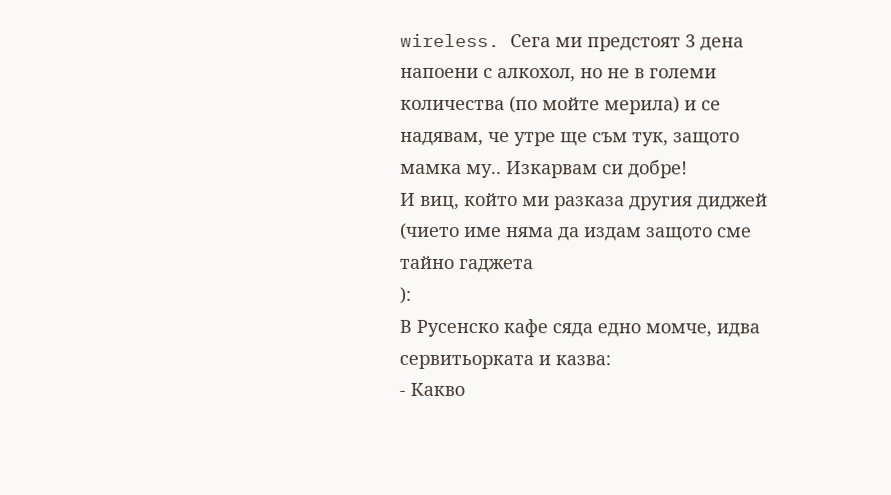wireless. Сега ми предстоят 3 дена напоени с алкохол, но не в големи количества (по мойте мерила) и се надявам, че утре ще съм тук, защото мамка му.. Изкарвам си добре!
И виц, който ми разказа другия диджей (чието име няма да издам защото сме тайно гаджета
):
В Русенско кафе сяда едно момче, идва сервитьорката и казва:
- Какво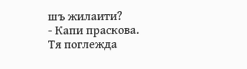шъ жилаити?
- Капи праскова.
Тя поглежда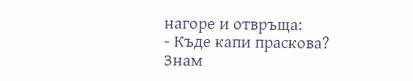нагоре и отвръща:
- Къде капи праскова?
Знам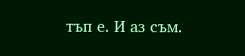тъп е. И аз съм.